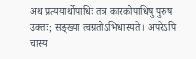अथ प्रत्ययार्थोपाधिः तत्र कारकोपाधिषु पुरुष उक्तः; सङ्ख्या त्वग्रतोऽभिधास्यते। अपरेऽपि चास्य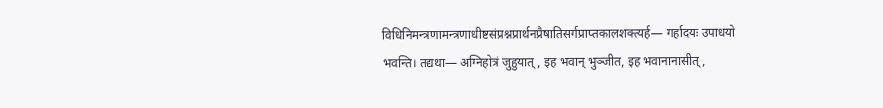विधिनिमन्त्रणामन्त्रणाधीष्टसंप्रश्नप्रार्थनप्रैषातिसर्गप्राप्तकालशक्त्यर्ह— गर्हादयः उपाधयो भवन्ति। तद्यथा— अग्निहोत्रं जुहुयात्, इह भवान् भुञ्जीत, इह भवानानासीत्,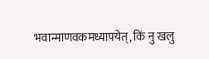भवान्माणवकमध्यापयेत्, किं नु खलु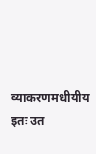व्याकरणमधीयीय इतः उत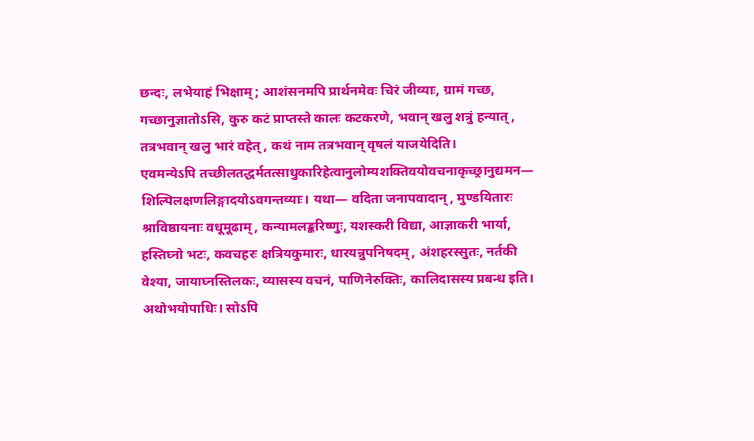छन्दः, लभेयाहं भिक्षाम्; आशंसनमपि प्रार्थनमेवः चिरं जीव्याः, ग्रामं गच्छ, गच्छानुज्ञातोऽसि, कुरु कटं प्राप्तस्ते कालः कटकरणे, भवान् खलु शत्रुं हन्यात्, तत्रभवान् खलु भारं वहेत्, कथं नाम तत्रभवान् वृषलं याजयेदिति।
एवमन्येऽपि तच्छीलतद्धर्मतत्साधुकारिहेत्वानुलोम्यशक्तिवयोवचनाकृच्छ्रानुद्यमन— शिल्पिलक्षणलिङ्गादयोऽवगन्तव्याः। यथा— वदिता जनापवादान्, मुण्डयितारः श्राविष्ठायनाः वधूमूढाम्, कन्यामलङ्करिष्णुः, यशस्करी विद्या, आज्ञाकरी भार्या, हस्तिघ्नो भटः, कवचहरः क्षत्रियकुमारः, धारयन्नुपनिषदम्, अंशहरस्सुतः, नर्तकी वेश्या, जायाघ्नस्तिलकः, व्यासस्य वचनं, पाणिनेरुक्तिः, कालिदासस्य प्रबन्ध इति।
अथोभयोपाधिः। सोऽपि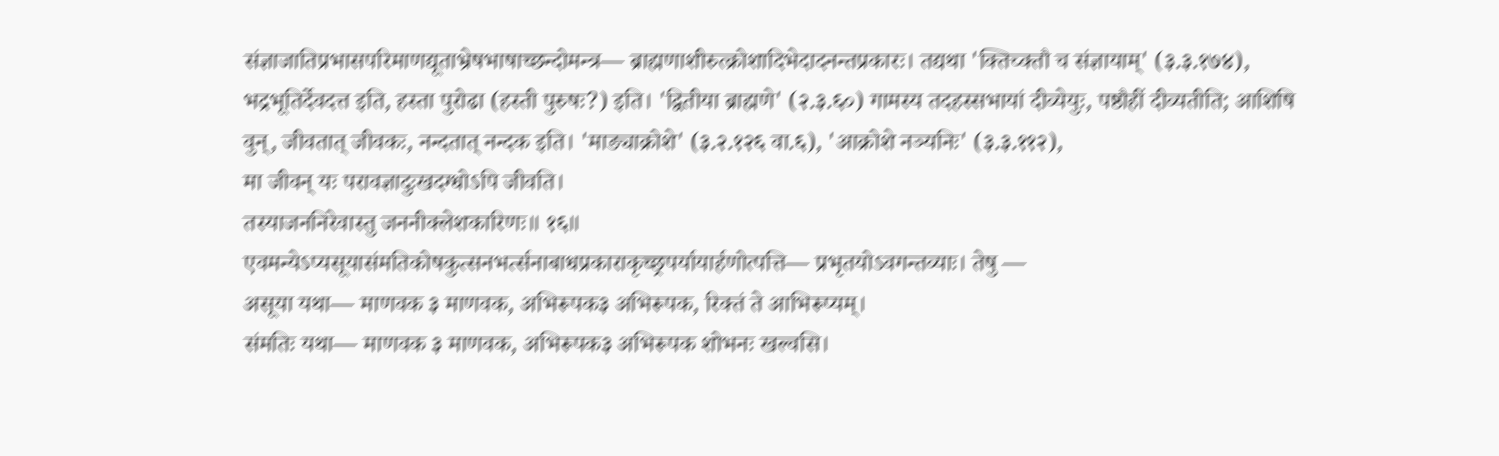संज्ञाजातिप्रभासपरिमाणद्यूताभ्रेषभाषाच्छन्दोमन्त्र— ब्राह्मणाशीरुत्क्रोशादिभेदादनन्तप्रकारः। तद्यथा 'क्तिच्क्तौ च संज्ञायाम्' (३.३.१७४), भद्रभूतिर्देवदत्त इति, हस्ता पुरोढा (हस्ती पुरुषः?) इति। 'द्वितीया ब्राह्मणे' (२.३.६०) गामस्य तदहस्सभायां दीव्येयुः, पष्ठौहीं दीव्यतीति; आशिषि वुन्, जीवतात् जीवकः, नन्दतात् नन्दक इति। 'माङ्याक्रोशे' (३.२.१२६ वा.६), 'आक्रोशे नञ्यनिः' (३.३.११२),
मा जीवन् यः परावज्ञादुःखदग्धोऽपि जीवति।
तस्याजननिरेवास्तु जननीक्लेशकारिणः॥ १६॥
एवमन्येऽप्यसूयासंमतिकोषकुत्सनभर्त्सनाबाधप्रकाराकृच्छ्रपर्यायार्हणोत्पत्ति— प्रभृतयोऽवगन्तव्याः। तेषु —
असूया यथा— माणवक ३ माणवक, अभिरूपक३ अभिरूपक, रिक्तं ते आभिरूप्यम्।
संमतिः यथा— माणवक ३ माणवक, अभिरूपक३ अभिरूपक शोभनः खल्वसि।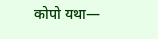कोपो यथा—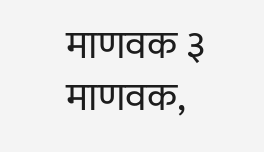माणवक ३ माणवक,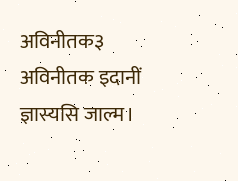अविनीतक३ अविनीतक इदानीं ज्ञास्यसि जाल्म।